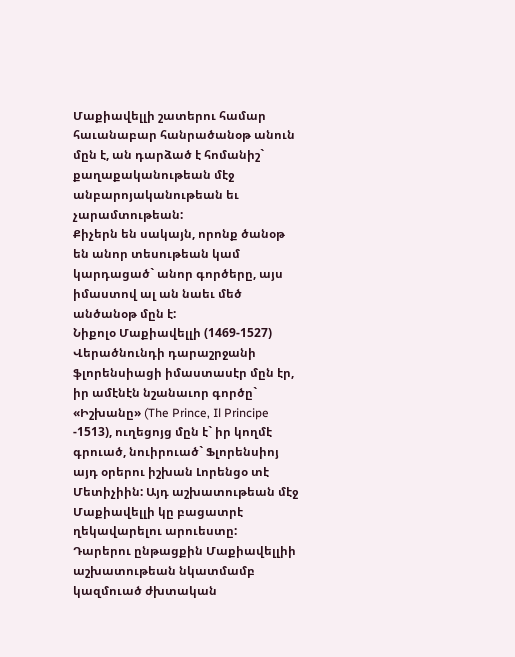Մաքիավելլի շատերու համար հաւանաբար հանրածանօթ անուն մըն է, ան դարձած է հոմանիշ` քաղաքականութեան մէջ անբարոյականութեան եւ չարամտութեան:
Քիչերն են սակայն, որոնք ծանօթ են անոր տեսութեան կամ կարդացած` անոր գործերը, այս իմաստով ալ ան նաեւ մեծ անծանօթ մըն է:
Նիքոլօ Մաքիավելլի (1469-1527) Վերածնունդի դարաշրջանի ֆլորենսիացի իմաստասէր մըն էր, իր ամէնէն նշանաւոր գործը` «Իշխանը» (The Prince, Il Principe -1513), ուղեցոյց մըն է` իր կողմէ գրուած, նուիրուած` Ֆլորենսիոյ այդ օրերու իշխան Լորենցօ տէ Մետիչիին: Այդ աշխատութեան մէջ Մաքիավելլի կը բացատրէ ղեկավարելու արուեստը:
Դարերու ընթացքին Մաքիավելլիի աշխատութեան նկատմամբ կազմուած ժխտական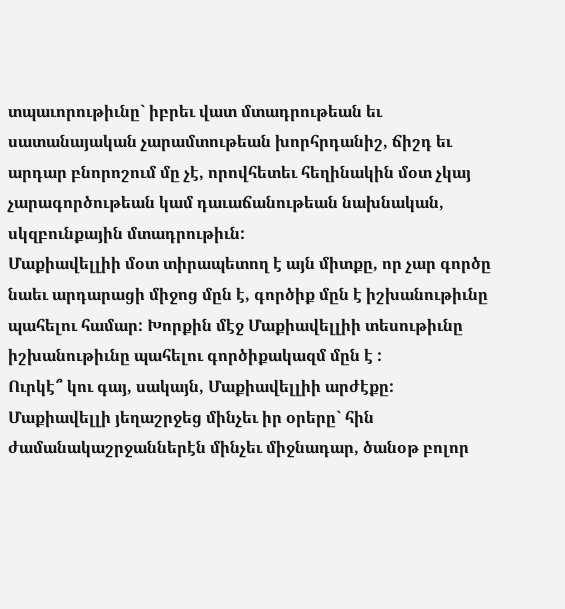տպաւորութիւնը` իբրեւ վատ մտադրութեան եւ սատանայական չարամտութեան խորհրդանիշ, ճիշդ եւ արդար բնորոշում մը չէ, որովհետեւ հեղինակին մօտ չկայ չարագործութեան կամ դաւաճանութեան նախնական, սկզբունքային մտադրութիւն:
Մաքիավելլիի մօտ տիրապետող է այն միտքը, որ չար գործը նաեւ արդարացի միջոց մըն է, գործիք մըն է իշխանութիւնը պահելու համար: Խորքին մէջ Մաքիավելլիի տեսութիւնը իշխանութիւնը պահելու գործիքակազմ մըն է :
Ուրկէ՞ կու գայ, սակայն, Մաքիավելլիի արժէքը:
Մաքիավելլի յեղաշրջեց մինչեւ իր օրերը` հին ժամանակաշրջաններէն մինչեւ միջնադար, ծանօթ բոլոր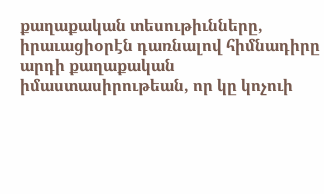քաղաքական տեսութիւնները, իրաւացիօրէն դառնալով հիմնադիրը արդի քաղաքական իմաստասիրութեան, որ կը կոչուի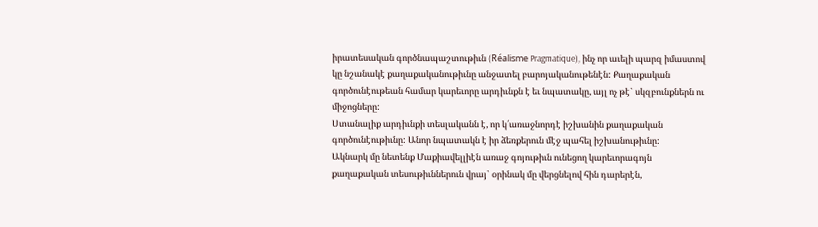իրատեսական գործնապաշտութիւն (Réalisme Pragmatique), ինչ որ աւելի պարզ իմաստով կը նշանակէ քաղաքականութիւնը անջատել բարոյականութենէն: Քաղաքական գործունէութեան համար կարեւորը արդիւնքն է եւ նպատակը, այլ ոչ թէ` սկզբունքներն ու միջոցները:
Ստանալիք արդիւնքի տեսլականն է, որ կ՛առաջնորդէ իշխանին քաղաքական գործունէութիւնը: Անոր նպատակն է իր ձեռքերուն մէջ պահել իշխանութիւնը:
Ակնարկ մը նետենք Մաքիավելլիէն առաջ գոյութիւն ունեցող կարեւորագոյն քաղաքական տեսութիւններուն վրայ` օրինակ մը վերցնելով հին դարերէն,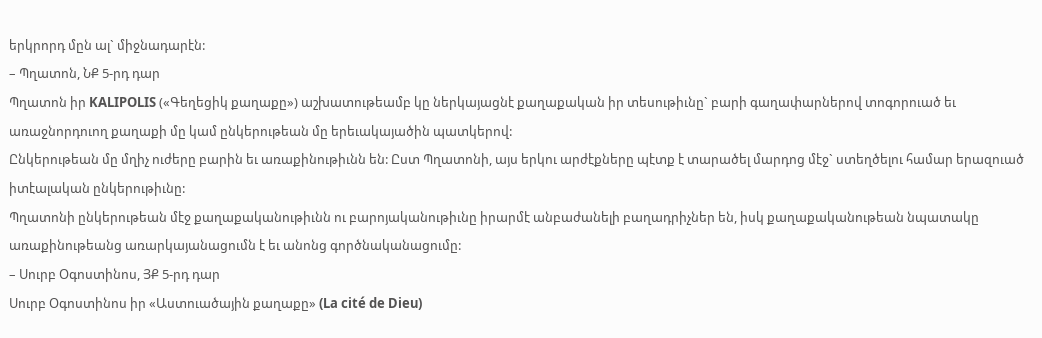երկրորդ մըն ալ` միջնադարէն:
– Պղատոն, ՆՔ 5-րդ դար
Պղատոն իր KALIPOLIS («Գեղեցիկ քաղաքը») աշխատութեամբ կը ներկայացնէ քաղաքական իր տեսութիւնը` բարի գաղափարներով տոգորուած եւ առաջնորդուող քաղաքի մը կամ ընկերութեան մը երեւակայածին պատկերով:
Ընկերութեան մը մղիչ ուժերը բարին եւ առաքինութիւնն են: Ըստ Պղատոնի, այս երկու արժէքները պէտք է տարածել մարդոց մէջ` ստեղծելու համար երազուած իտէալական ընկերութիւնը:
Պղատոնի ընկերութեան մէջ քաղաքականութիւնն ու բարոյականութիւնը իրարմէ անբաժանելի բաղադրիչներ են, իսկ քաղաքականութեան նպատակը առաքինութեանց առարկայանացումն է եւ անոնց գործնականացումը:
– Սուրբ Օգոստինոս, ՅՔ 5-րդ դար
Սուրբ Օգոստինոս իր «Աստուածային քաղաքը» (La cité de Dieu)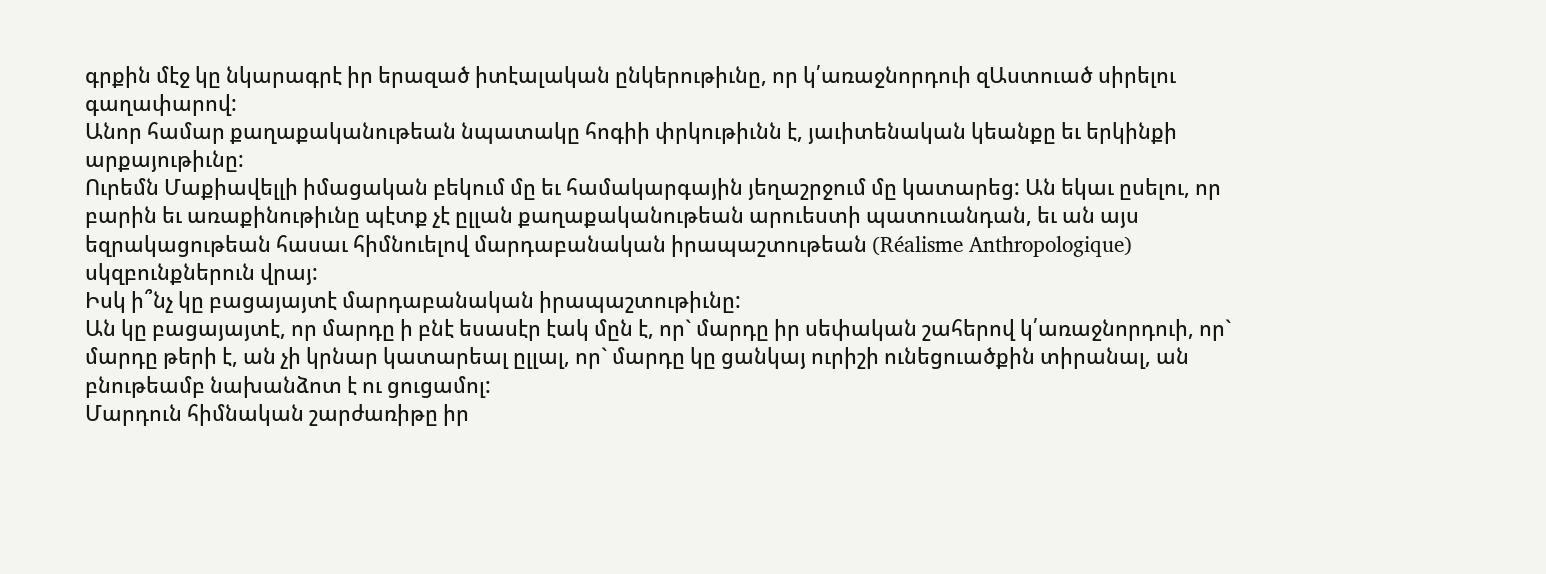գրքին մէջ կը նկարագրէ իր երազած իտէալական ընկերութիւնը, որ կ՛առաջնորդուի զԱստուած սիրելու գաղափարով:
Անոր համար քաղաքականութեան նպատակը հոգիի փրկութիւնն է, յաւիտենական կեանքը եւ երկինքի արքայութիւնը:
Ուրեմն Մաքիավելլի իմացական բեկում մը եւ համակարգային յեղաշրջում մը կատարեց: Ան եկաւ ըսելու, որ բարին եւ առաքինութիւնը պէտք չէ ըլլան քաղաքականութեան արուեստի պատուանդան, եւ ան այս եզրակացութեան հասաւ հիմնուելով մարդաբանական իրապաշտութեան (Réalisme Anthropologique) սկզբունքներուն վրայ:
Իսկ ի՞նչ կը բացայայտէ մարդաբանական իրապաշտութիւնը:
Ան կը բացայայտէ, որ մարդը ի բնէ եսասէր էակ մըն է, որ` մարդը իր սեփական շահերով կ՛առաջնորդուի, որ` մարդը թերի է, ան չի կրնար կատարեալ ըլլալ, որ` մարդը կը ցանկայ ուրիշի ունեցուածքին տիրանալ, ան բնութեամբ նախանձոտ է ու ցուցամոլ:
Մարդուն հիմնական շարժառիթը իր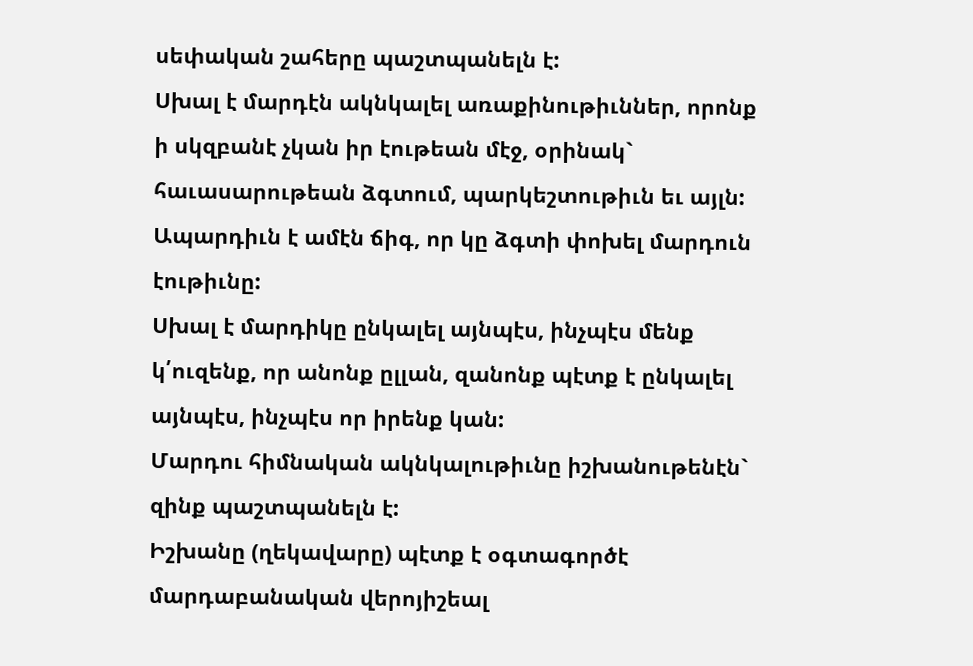սեփական շահերը պաշտպանելն է:
Սխալ է մարդէն ակնկալել առաքինութիւններ, որոնք ի սկզբանէ չկան իր էութեան մէջ, օրինակ` հաւասարութեան ձգտում, պարկեշտութիւն եւ այլն:
Ապարդիւն է ամէն ճիգ, որ կը ձգտի փոխել մարդուն էութիւնը:
Սխալ է մարդիկը ընկալել այնպէս, ինչպէս մենք կ՛ուզենք, որ անոնք ըլլան, զանոնք պէտք է ընկալել այնպէս, ինչպէս որ իրենք կան:
Մարդու հիմնական ակնկալութիւնը իշխանութենէն` զինք պաշտպանելն է:
Իշխանը (ղեկավարը) պէտք է օգտագործէ մարդաբանական վերոյիշեալ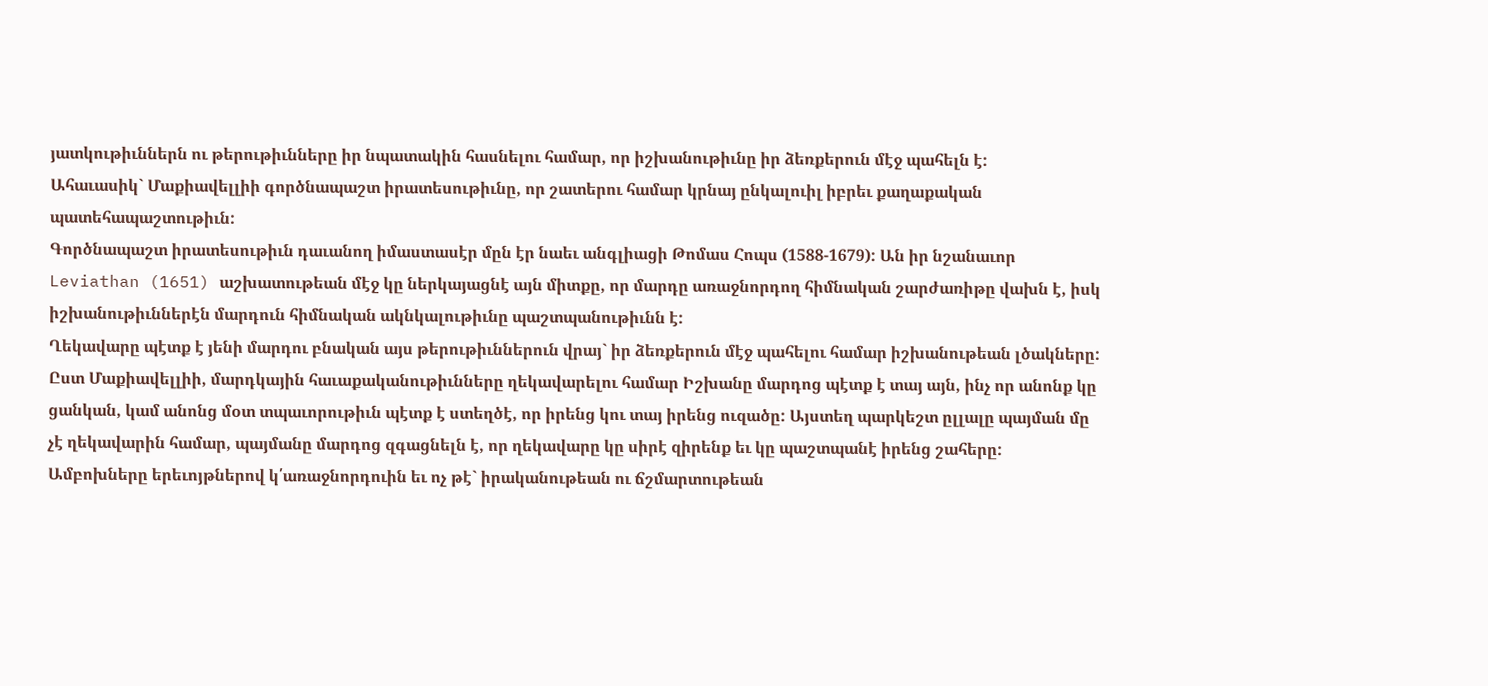յատկութիւններն ու թերութիւնները իր նպատակին հասնելու համար, որ իշխանութիւնը իր ձեռքերուն մէջ պահելն է:
Ահաւասիկ` Մաքիավելլիի գործնապաշտ իրատեսութիւնը, որ շատերու համար կրնայ ընկալուիլ իբրեւ քաղաքական պատեհապաշտութիւն:
Գործնապաշտ իրատեսութիւն դաւանող իմաստասէր մըն էր նաեւ անգլիացի Թոմաս Հոպս (1588-1679): Ան իր նշանաւոր Leviathan (1651) աշխատութեան մէջ կը ներկայացնէ այն միտքը, որ մարդը առաջնորդող հիմնական շարժառիթը վախն է, իսկ իշխանութիւններէն մարդուն հիմնական ակնկալութիւնը պաշտպանութիւնն է:
Ղեկավարը պէտք է յենի մարդու բնական այս թերութիւններուն վրայ` իր ձեռքերուն մէջ պահելու համար իշխանութեան լծակները:
Ըստ Մաքիավելլիի, մարդկային հաւաքականութիւնները ղեկավարելու համար Իշխանը մարդոց պէտք է տայ այն, ինչ որ անոնք կը ցանկան, կամ անոնց մօտ տպաւորութիւն պէտք է ստեղծէ, որ իրենց կու տայ իրենց ուզածը: Այստեղ պարկեշտ ըլլալը պայման մը չէ ղեկավարին համար, պայմանը մարդոց զգացնելն է, որ ղեկավարը կը սիրէ զիրենք եւ կը պաշտպանէ իրենց շահերը:
Ամբոխները երեւոյթներով կ՛առաջնորդուին եւ ոչ թէ` իրականութեան ու ճշմարտութեան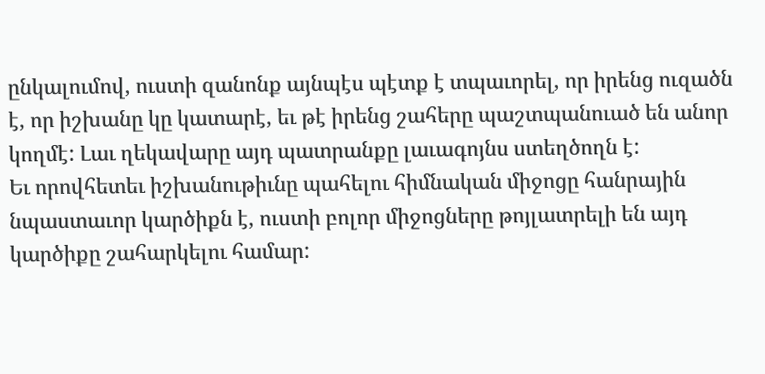ընկալումով, ուստի զանոնք այնպէս պէտք է տպաւորել, որ իրենց ուզածն է, որ իշխանը կը կատարէ, եւ թէ իրենց շահերը պաշտպանուած են անոր կողմէ: Լաւ ղեկավարը այդ պատրանքը լաւագոյնս ստեղծողն է:
Եւ որովհետեւ իշխանութիւնը պահելու հիմնական միջոցը հանրային նպաստաւոր կարծիքն է, ուստի բոլոր միջոցները թոյլատրելի են այդ կարծիքը շահարկելու համար: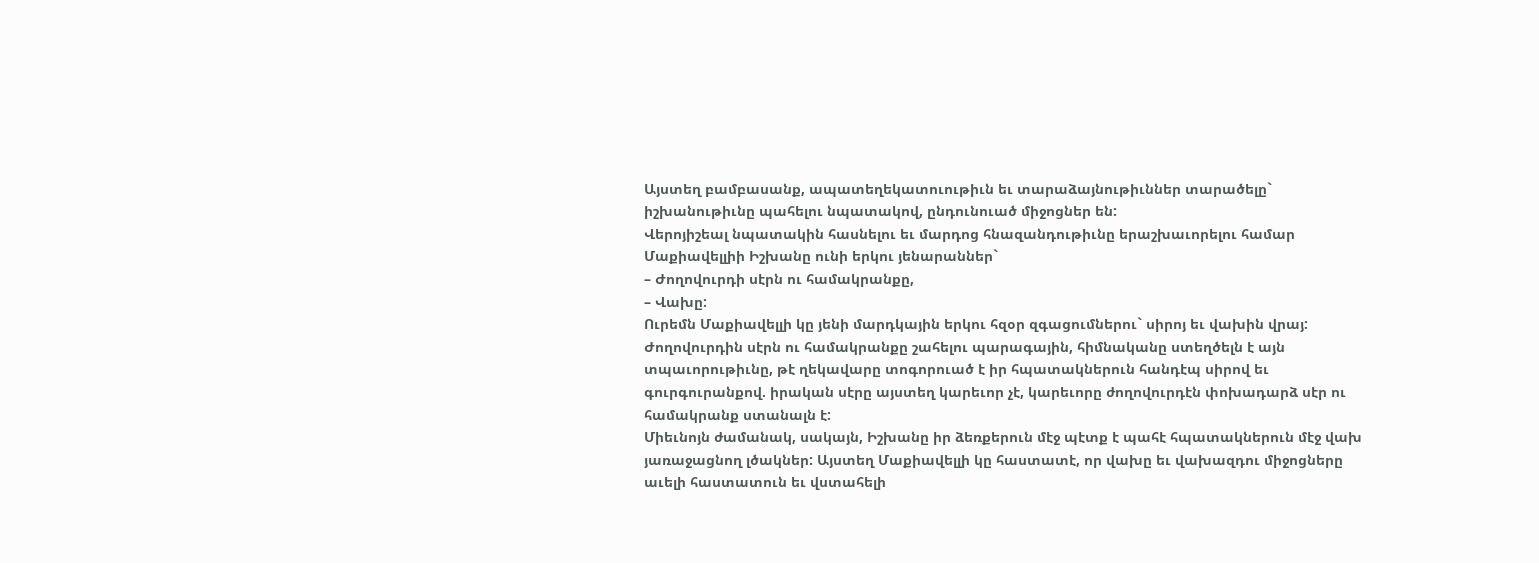Այստեղ բամբասանք, ապատեղեկատուութիւն եւ տարաձայնութիւններ տարածելը` իշխանութիւնը պահելու նպատակով, ընդունուած միջոցներ են:
Վերոյիշեալ նպատակին հասնելու եւ մարդոց հնազանդութիւնը երաշխաւորելու համար Մաքիավելլիի Իշխանը ունի երկու յենարաններ`
– Ժողովուրդի սէրն ու համակրանքը,
– Վախը:
Ուրեմն Մաքիավելլի կը յենի մարդկային երկու հզօր զգացումներու` սիրոյ եւ վախին վրայ:
Ժողովուրդին սէրն ու համակրանքը շահելու պարագային, հիմնականը ստեղծելն է այն տպաւորութիւնը, թէ ղեկավարը տոգորուած է իր հպատակներուն հանդէպ սիրով եւ գուրգուրանքով. իրական սէրը այստեղ կարեւոր չէ, կարեւորը ժողովուրդէն փոխադարձ սէր ու համակրանք ստանալն է:
Միեւնոյն ժամանակ, սակայն, Իշխանը իր ձեռքերուն մէջ պէտք է պահէ հպատակներուն մէջ վախ յառաջացնող լծակներ: Այստեղ Մաքիավելլի կը հաստատէ, որ վախը եւ վախազդու միջոցները աւելի հաստատուն եւ վստահելի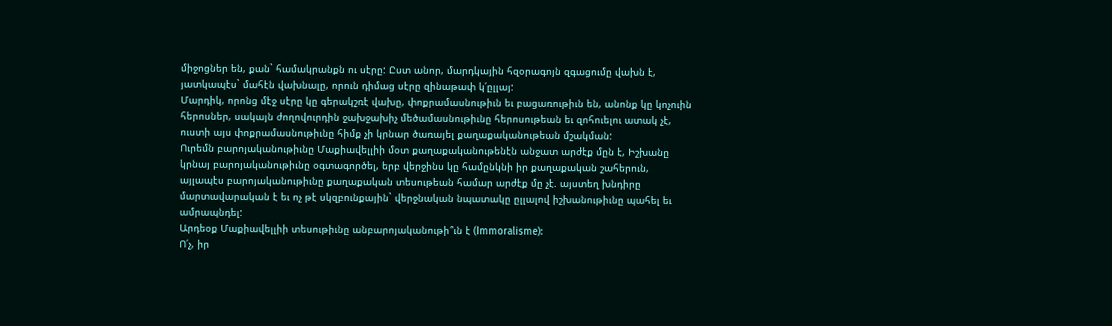միջոցներ են, քան` համակրանքն ու սէրը: Ըստ անոր, մարդկային հզօրագոյն զգացումը վախն է, յատկապէս` մահէն վախնալը, որուն դիմաց սէրը զինաթափ կ՛ըլլայ:
Մարդիկ, որոնց մէջ սէրը կը գերակշռէ վախը, փոքրամասնութիւն եւ բացառութիւն են, անոնք կը կոչուին հերոսներ, սակայն ժողովուրդին ջախջախիչ մեծամասնութիւնը հերոսութեան եւ զոհուելու ատակ չէ, ուստի այս փոքրամասնութիւնը հիմք չի կրնար ծառայել քաղաքականութեան մշակման:
Ուրեմն բարոյականութիւնը Մաքիավելլիի մօտ քաղաքականութենէն անջատ արժէք մըն է, Իշխանը կրնայ բարոյականութիւնը օգտագործել, երբ վերջինս կը համընկնի իր քաղաքական շահերուն, այլապէս բարոյականութիւնը քաղաքական տեսութեան համար արժէք մը չէ. այստեղ խնդիրը մարտավարական է եւ ոչ թէ սկզբունքային` վերջնական նպատակը ըլլալով իշխանութիւնը պահել եւ ամրապնդել:
Արդեօք Մաքիավելլիի տեսութիւնը անբարոյականութի՞ւն է (Immoralisme):
Ո՛չ, իր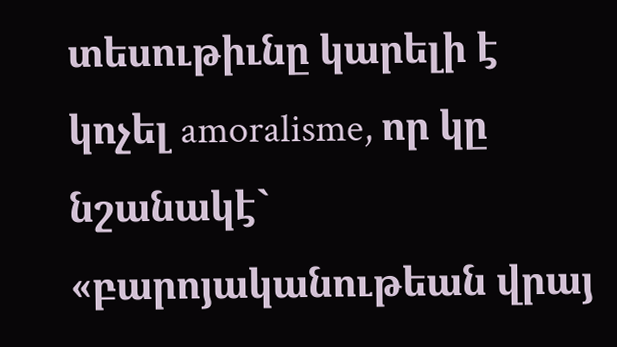տեսութիւնը կարելի է կոչել amoralisme, որ կը նշանակէ` «բարոյականութեան վրայ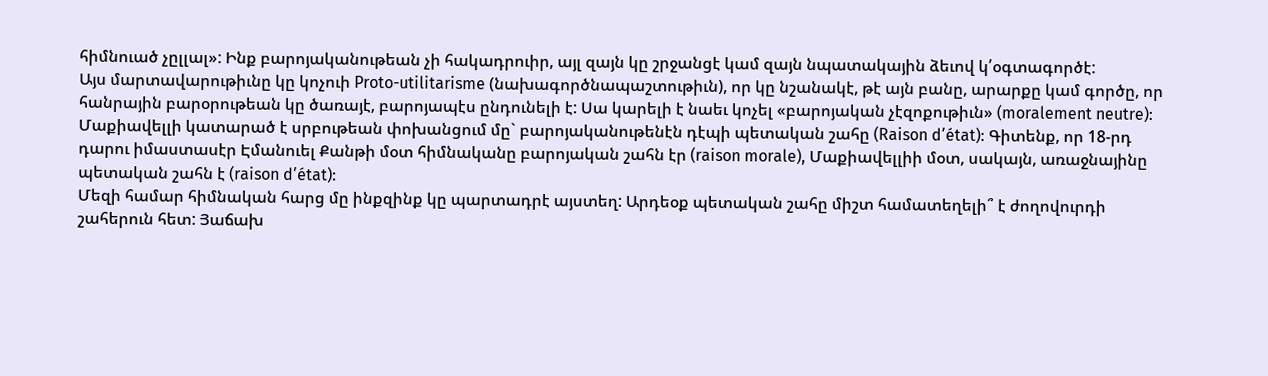հիմնուած չըլլալ»: Ինք բարոյականութեան չի հակադրուիր, այլ զայն կը շրջանցէ կամ զայն նպատակային ձեւով կ՛օգտագործէ:
Այս մարտավարութիւնը կը կոչուի Proto-utilitarisme (նախագործնապաշտութիւն), որ կը նշանակէ, թէ այն բանը, արարքը կամ գործը, որ հանրային բարօրութեան կը ծառայէ, բարոյապէս ընդունելի է: Սա կարելի է նաեւ կոչել «բարոյական չէզոքութիւն» (moralement neutre):
Մաքիավելլի կատարած է սրբութեան փոխանցում մը` բարոյականութենէն դէպի պետական շահը (Raison d՛état): Գիտենք, որ 18-րդ դարու իմաստասէր Էմանուել Քանթի մօտ հիմնականը բարոյական շահն էր (raison morale), Մաքիավելլիի մօտ, սակայն, առաջնայինը պետական շահն է (raison d՛état):
Մեզի համար հիմնական հարց մը ինքզինք կը պարտադրէ այստեղ: Արդեօք պետական շահը միշտ համատեղելի՞ է ժողովուրդի շահերուն հետ: Յաճախ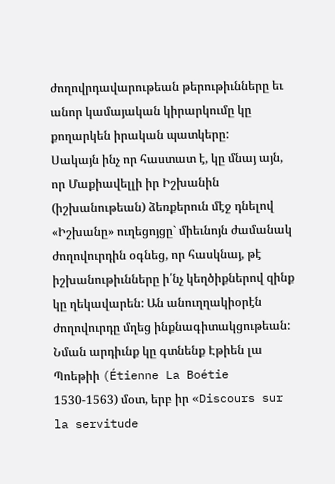ժողովրդավարութեան թերութիւնները եւ անոր կամայական կիրարկումը կը քողարկեն իրական պատկերը:
Սակայն ինչ որ հաստատ է, կը մնայ այն, որ Մաքիավելլի իր Իշխանին (իշխանութեան) ձեռքերուն մէջ դնելով «Իշխանը» ուղեցոյցը` միեւնոյն ժամանակ ժողովուրդին օգնեց, որ հասկնայ, թէ իշխանութիւնները ի՛նչ կեղծիքներով զինք կը ղեկավարեն: Ան անուղղակիօրէն ժողովուրդը մղեց ինքնագիտակցութեան:
Նման արդիւնք կը գտնենք Էթիեն լա Պոեթիի (Étienne La Boétie 1530-1563) մօտ, երբ իր «Discours sur la servitude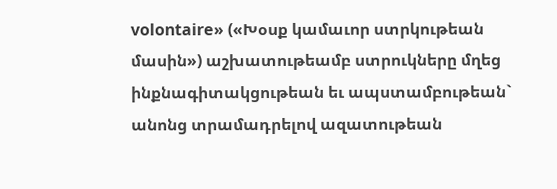volontaire» («Խօսք կամաւոր ստրկութեան մասին») աշխատութեամբ ստրուկները մղեց ինքնագիտակցութեան եւ ապստամբութեան` անոնց տրամադրելով ազատութեան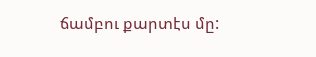ճամբու քարտէս մը: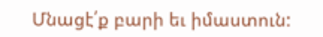Մնացէ՛ք բարի եւ իմաստուն: